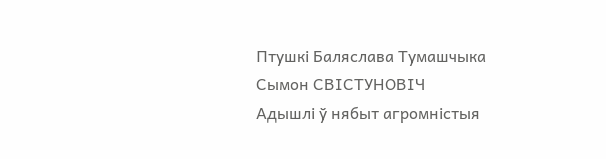Птушкi Баляслава Тумашчыка
Сымон СВIСТУНОВIЧ
Адышлi ў нябыт агромнiстыя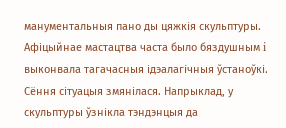манументальныя пано ды цяжкiя скульптуры. Афiцыйнае мастацтва часта было бяздушным i выконвала тагачасныя iдэалагiчныя ўстаноўкi. Сёння сiтуацыя змянiлася. Напрыклад, у скульптуры ўзнiкла тэндэнцыя да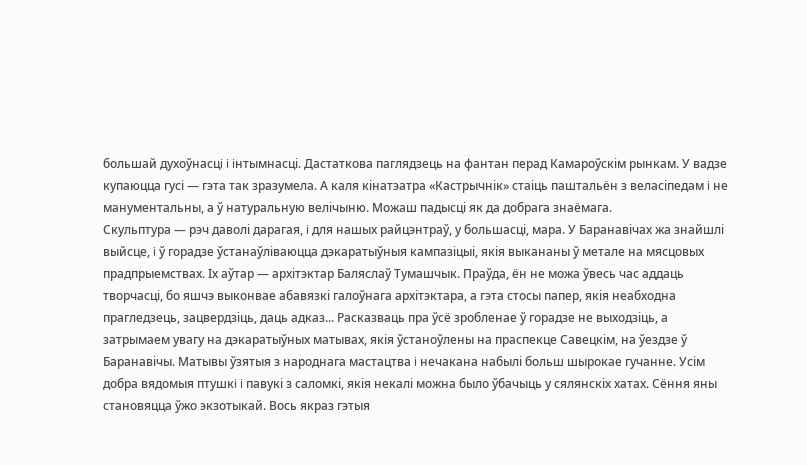большай духоўнасцi i iнтымнасцi. Дастаткова паглядзець на фантан перад Камароўскiм рынкам. У вадзе купаюцца гусi — гэта так зразумела. А каля кiнатэатра «Кастрычнiк» стаiць паштальён з веласiпедам i не манументальны, а ў натуральную велiчыню. Можаш падысцi як да добрага знаёмага.
Скульптура — рэч даволi дарагая, i для нашых райцэнтраў, у большасцi, мара. У Баранавiчах жа знайшлi выйсце, i ў горадзе ўстанаўлiваюцца дэкаратыўныя кампазiцыi, якiя выкананы ў метале на мясцовых прадпрыемствах. Iх аўтар — архiтэктар Баляслаў Тумашчык. Праўда, ён не можа ўвесь час аддаць творчасцi, бо яшчэ выконвае абавязкi галоўнага архiтэктара, а гэта стосы папер, якiя неабходна прагледзець, зацвердзiць, даць адказ... Расказваць пра ўсё зробленае ў горадзе не выходзiць, а затрымаем увагу на дэкаратыўных матывах, якiя ўстаноўлены на праспекце Савецкiм, на ўездзе ў Баранавiчы. Матывы ўзятыя з народнага мастацтва i нечакана набылi больш шырокае гучанне. Усiм добра вядомыя птушкi i павукi з саломкi, якiя некалi можна было ўбачыць у сялянскiх хатах. Сёння яны становяцца ўжо экзотыкай. Вось якраз гэтыя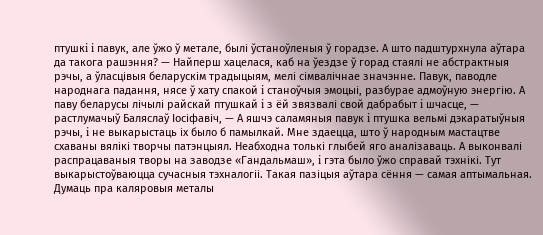птушкi i павук, але ўжо ў метале, былi ўстаноўленыя ў горадзе. А што падштурхнула аўтара да такога рашэння? — Найперш хацелася, каб на ўездзе ў горад стаялi не абстрактныя рэчы, а ўласцiвыя беларускiм традыцыям, мелi сiмвалiчнае значэнне. Павук, паводле народнага падання, нясе ў хату спакой i станоўчыя эмоцыi, разбурае адмоўную энергiю. А паву беларусы лiчылi райскай птушкай i з ёй звязвалi свой дабрабыт i шчасце, — растлумачыў Баляслаў Iосiфавiч, — А яшчэ саламяныя павук i птушка вельмi дэкаратыўныя рэчы, i не выкарыстаць iх было б памылкай. Мне здаецца, што ў народным мастацтве схаваны вялiкi творчы патэнцыял. Неабходна толькi глыбей яго аналiзаваць. А выконвалi распрацаваныя творы на заводзе «Гандальмаш», i гэта было ўжо справай тэхнiкi. Тут выкарыстоўваюцца сучасныя тэхналогii. Такая пазiцыя аўтара сёння — самая аптымальная. Думаць пра каляровыя металы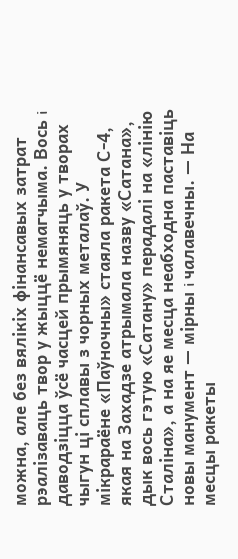можна, але без вялiкiх фiнансавых затрат рэалiзаваць твор у жыццё немагчыма. Вось i даводзiцца ўсё часцей прымяняць у творах чыгун цi сплавы з чорных металаў. У мiкрараёне «Паўночны» стаяла ракета С-4, якая на Захадзе атрымала назву «Сатана», дык вось гэтую «Сатану» перадалi на «лiнiю Сталiна», а на яе месца неабходна паставiць новы манумент — мiрны i чалавечны. — На месцы ракеты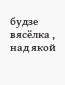будзе вясёлка , над якой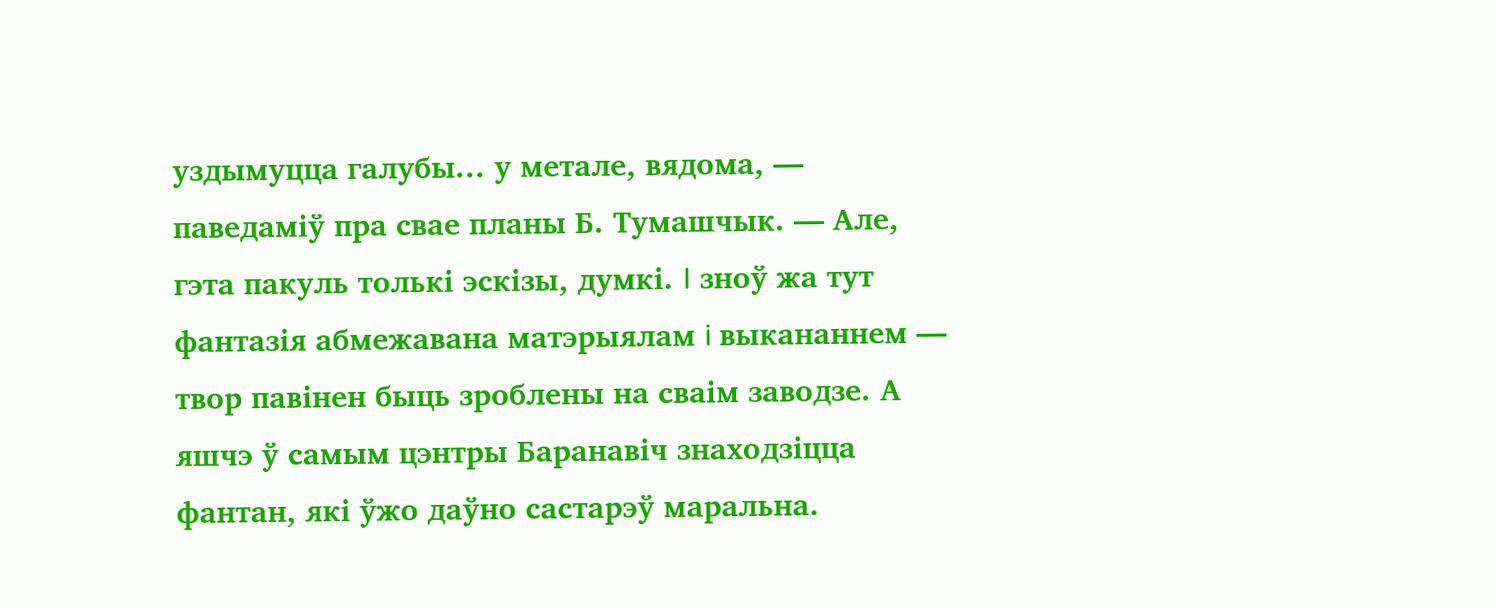уздымуцца галубы... у метале, вядома, — паведамiў пра свае планы Б. Тумашчык. — Але, гэта пакуль толькi эскiзы, думкi. I зноў жа тут фантазiя абмежавана матэрыялам i выкананнем — твор павiнен быць зроблены на сваiм заводзе. А яшчэ ў самым цэнтры Баранавiч знаходзiцца фантан, якi ўжо даўно састарэў маральна.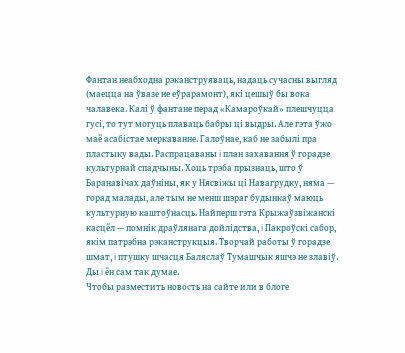Фантан неабходна рэканструяваць, надаць сучасны выгляд (маецца на ўвазе не еўрарамонт), якi цешыў бы вока чалавека. Калi ў фантане перад «Камароўкай» плешчуцца гусi, то тут могуць плаваць бабры цi выдры. Але гэта ўжо маё асабiстае меркаванне. Галоўнае, каб не забылi пра пластыку вады. Распрацаваны i план захавання ў горадзе культурнай спадчыны. Хоць трэба прызнаць, што ў Баранавiчах даўнiны, як у Нясвiжы цi Навагрудку, няма — горад малады, але тым не менш шэраг будынкаў маюць культурную каштоўнасць. Найперш гэта Крыжаўзвiжанскi касцёл — помнiк драўлянага дойлiдства, i Пакроўскi сабор, якiм патрэбна рэканструкцыя. Творчай работы ў горадзе шмат, i птушку шчасця Баляслаў Тумашчык яшчэ не злавiў. Ды i ён сам так думае.
Чтобы разместить новость на сайте или в блоге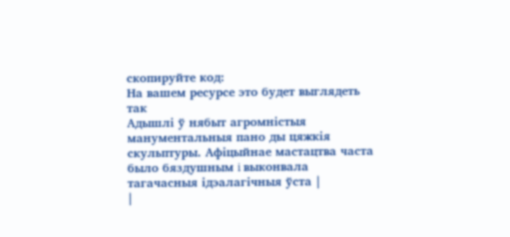скопируйте код:
На вашем ресурсе это будет выглядеть так
Адышлi ў нябыт агромнiстыя манументальныя пано ды цяжкiя скульптуры. Афiцыйнае мастацтва часта было бяздушным i выконвала тагачасныя iдэалагiчныя ўста |
|